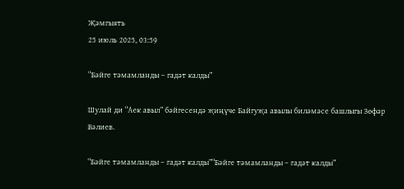Җәмгыять
25 июль 2025, 03:59

“Бәйге тәмамланды – гадәт калды”

Шулай ди “Аек авыл” бәйгесендә җиңүче Байгуҗа авылы биләмәсе башлыгы Зөфәр Вәлиев.

“Бәйге тәмамланды – гадәт калды”“Бәйге тәмамланды – гадәт калды”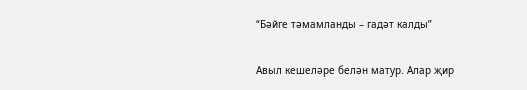“Бәйге тәмамланды – гадәт калды”

Авыл кешеләре белән матур. Алар җир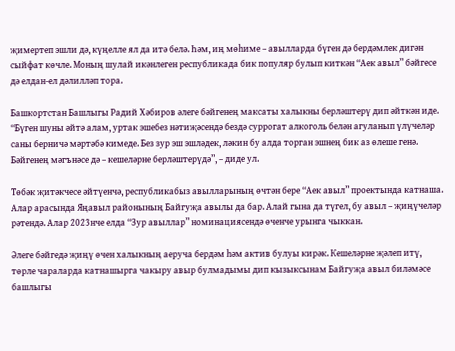җимертеп эшли дә, күңелле ял да итә белә. Һәм, иң мөһиме – авылларда бүген дә бердәмлек дигән сыйфат көчле. Моның шулай икәнлеген республикада бик популяр булып киткән “Аек авыл” бәйгесе дә елдан-ел дәлилләп тора.

Башкортстан Башлыгы Радий Хәбиров әлеге бәйгенең максаты халыкны берләштерү дип әйткән иде. “Бүген шуны әйтә алам, уртак эшебез нәтиҗәсендә бездә суррогат алкоголь белән агуланып үлүчеләр саны берничә мәртәбә кимеде. Без зур эш эшләдек, ләкин бу алда торган эшнең бик аз өлеше генә. Бәйгенең мәгънәсе дә – кешеләрне берләштерүдә”, – диде ул.

Төбәк җитәкчесе әйтүенчә, республикабыз авылларының өчтән бере “Аек авыл” проектында катнаша. Алар арасында Яңавыл районының Байгуҗа авылы да бар. Алай гына да түгел, бу авыл – җиңүчеләр рәтендә. Алар 2023нче елда “Зур авыллар” номинациясендә өченче урынга чыккан.

Әлеге бәйгедә җиңү өчен халыкның аеруча бердәм һәм актив булуы кирәк. Кешеләрне җәлеп итү, төрле чараларда катнашырга чакыру авыр булмадымы дип кызыксынам Байгуҗа авыл биләмәсе башлыгы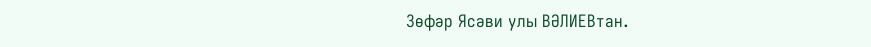Зөфәр Ясәви улы ВӘЛИЕВтан.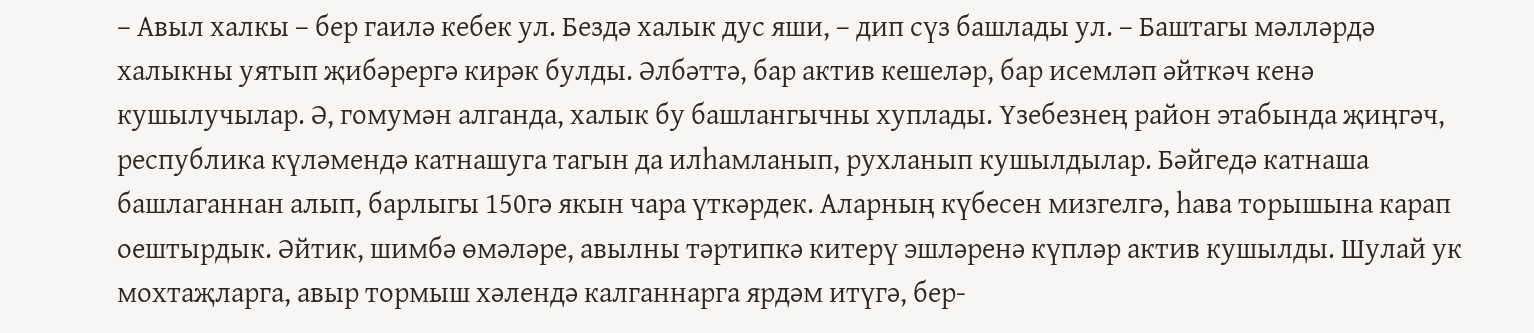– Авыл халкы – бер гаилә кебек ул. Бездә халык дус яши, – дип сүз башлады ул. – Баштагы мәлләрдә халыкны уятып җибәрергә кирәк булды. Әлбәттә, бар актив кешеләр, бар исемләп әйткәч кенә кушылучылар. Ә, гомумән алганда, халык бу башлангычны хуплады. Үзебезнең район этабында җиңгәч, республика күләмендә катнашуга тагын да илһамланып, рухланып кушылдылар. Бәйгедә катнаша башлаганнан алып, барлыгы 150гә якын чара үткәрдек. Аларның күбесен мизгелгә, һава торышына карап оештырдык. Әйтик, шимбә өмәләре, авылны тәртипкә китерү эшләренә күпләр актив кушылды. Шулай ук мохтаҗларга, авыр тормыш хәлендә калганнарга ярдәм итүгә, бер-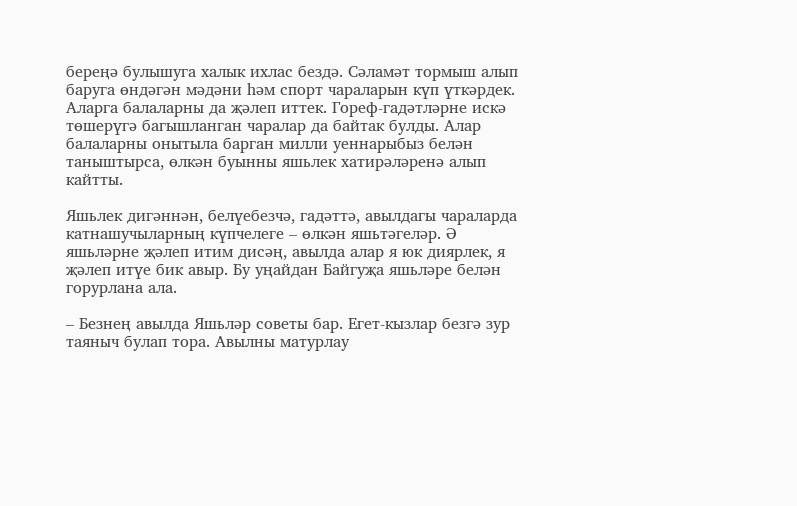береңә булышуга халык ихлас бездә. Сәламәт тормыш алып баруга өндәгән мәдәни һәм спорт чараларын күп үткәрдек. Аларга балаларны да җәлеп иттек. Гореф-гадәтләрне искә төшерүгә багышланган чаралар да байтак булды. Алар балаларны онытыла барган милли уеннарыбыз белән таныштырса, өлкән буынны яшьлек хатирәләренә алып кайтты.

Яшьлек дигәннән, белүебезчә, гадәттә, авылдагы чараларда катнашучыларның күпчелеге – өлкән яшьтәгеләр. Ә яшьләрне җәлеп итим дисәң, авылда алар я юк диярлек, я җәлеп итүе бик авыр. Бу уңайдан Байгуҗа яшьләре белән горурлана ала.

– Безнең авылда Яшьләр советы бар. Егет-кызлар безгә зур таяныч булап тора. Авылны матурлау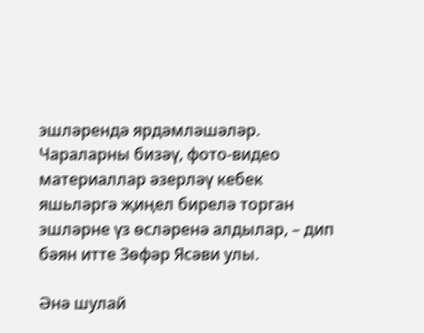эшләрендә ярдәмләшәләр. Чараларны бизәү, фото-видео материаллар әзерләү кебек яшьләргә җиңел бирелә торган эшләрне үз өсләренә алдылар, – дип бәян итте Зөфәр Ясәви улы.

Әнә шулай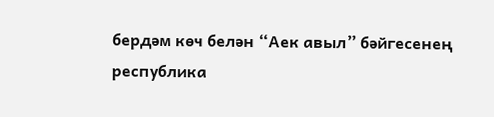бердәм көч белән “Аек авыл” бәйгесенең республика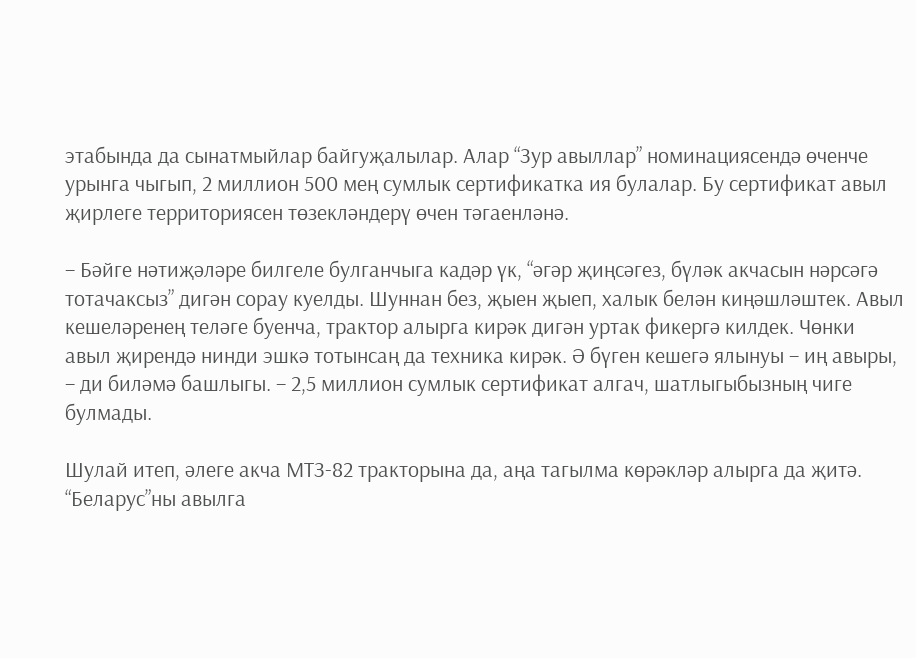этабында да сынатмыйлар байгуҗалылар. Алар “Зур авыллар” номинациясендә өченче урынга чыгып, 2 миллион 500 мең сумлык сертификатка ия булалар. Бу сертификат авыл җирлеге территориясен төзекләндерү өчен тәгаенләнә.

– Бәйге нәтиҗәләре билгеле булганчыга кадәр үк, “әгәр җиңсәгез, бүләк акчасын нәрсәгә тотачаксыз” дигән сорау куелды. Шуннан без, җыен җыеп, халык белән киңәшләштек. Авыл кешеләренең теләге буенча, трактор алырга кирәк дигән уртак фикергә килдек. Чөнки авыл җирендә нинди эшкә тотынсаң да техника кирәк. Ә бүген кешегә ялынуы – иң авыры, – ди биләмә башлыгы. – 2,5 миллион сумлык сертификат алгач, шатлыгыбызның чиге булмады.

Шулай итеп, әлеге акча МТЗ-82 тракторына да, аңа тагылма көрәкләр алырга да җитә. “Беларус”ны авылга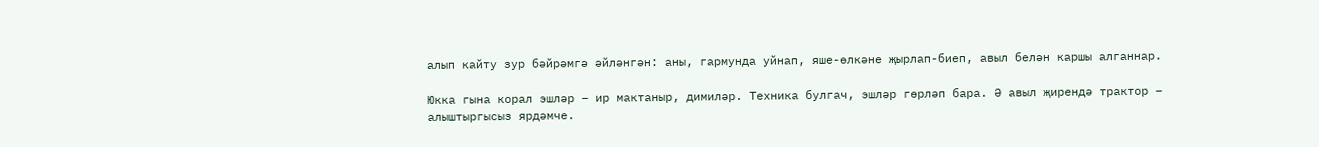алып кайту зур бәйрәмгә әйләнгән: аны, гармунда уйнап, яше-өлкәне җырлап-биеп, авыл белән каршы алганнар.

Юкка гына корал эшләр – ир мактаныр, димиләр. Техника булгач, эшләр гөрләп бара. Ә авыл җирендә трактор – алыштыргысыз ярдәмче.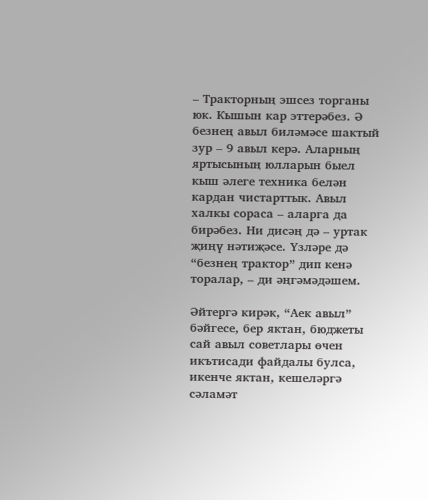– Тракторның эшсез торганы юк. Кышын кар эттерәбез. Ә безнең авыл биләмәсе шактый зур – 9 авыл керә. Аларның яртысының юлларын быел кыш әлеге техника белән кардан чистарттык. Авыл халкы сораса – аларга да бирәбез. Ни дисәң дә – уртак җиңү нәтиҗәсе. Үзләре дә “безнең трактор” дип кенә торалар, – ди әңгәмәдәшем.

Әйтергә кирәк, “Аек авыл” бәйгесе, бер яктан, бюджеты сай авыл советлары өчен икътисади файдалы булса, икенче яктан, кешеләргә сәламәт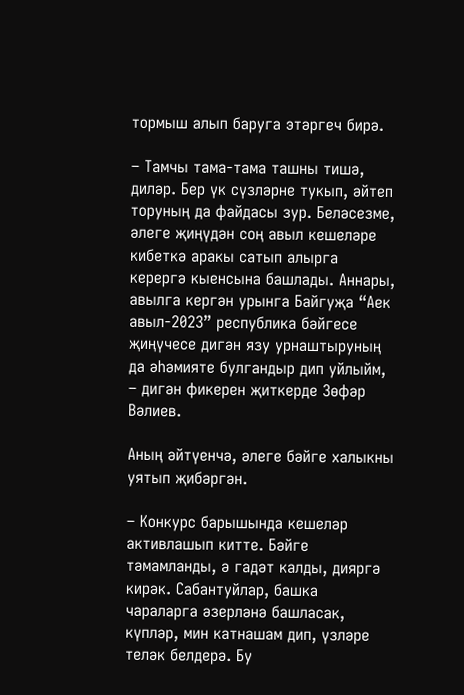тормыш алып баруга этәргеч бирә.

– Тамчы тама-тама ташны тишә, диләр. Бер үк сүзләрне тукып, әйтеп торуның да файдасы зур. Беләсезме, әлеге җиңүдән соң авыл кешеләре кибеткә аракы сатып алырга керергә кыенсына башлады. Аннары, авылга кергән урынга Байгуҗа “Аек авыл-2023” республика бәйгесе җиңүчесе дигән язу урнаштыруның да әһәмияте булгандыр дип уйлыйм, – дигән фикерен җиткерде Зөфәр Вәлиев.

Аның әйтүенчә, әлеге бәйге халыкны уятып җибәргән.

– Конкурс барышында кешеләр активлашып китте. Бәйге тәмамланды, ә гадәт калды, дияргә кирәк. Сабантуйлар, башка чараларга әзерләнә башласак, күпләр, мин катнашам дип, үзләре теләк белдерә. Бу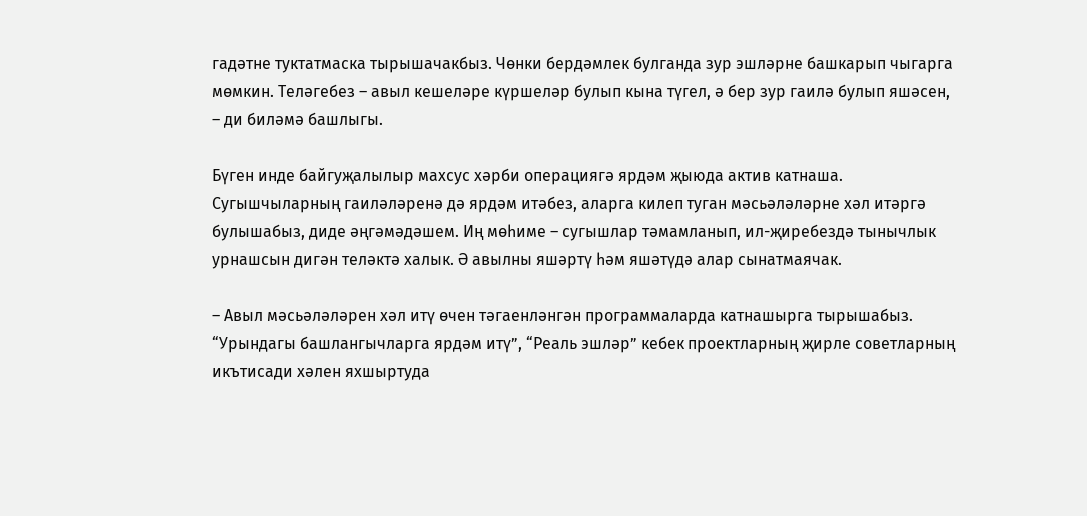гадәтне туктатмаска тырышачакбыз. Чөнки бердәмлек булганда зур эшләрне башкарып чыгарга мөмкин. Теләгебез – авыл кешеләре күршеләр булып кына түгел, ә бер зур гаилә булып яшәсен, – ди биләмә башлыгы.

Бүген инде байгуҗалылыр махсус хәрби операциягә ярдәм җыюда актив катнаша. Сугышчыларның гаиләләренә дә ярдәм итәбез, аларга килеп туган мәсьәләләрне хәл итәргә булышабыз, диде әңгәмәдәшем. Иң мөһиме – сугышлар тәмамланып, ил-җиребездә тынычлык урнашсын дигән теләктә халык. Ә авылны яшәртү һәм яшәтүдә алар сынатмаячак.

– Авыл мәсьәләләрен хәл итү өчен тәгаенләнгән программаларда катнашырга тырышабыз. “Урындагы башлангычларга ярдәм итү”, “Реаль эшләр” кебек проектларның җирле советларның икътисади хәлен яхшыртуда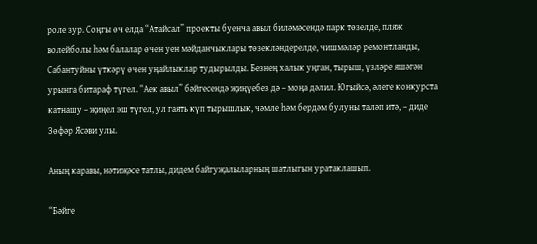роле зур. Соңгы өч елда “Атайсал” проекты буенча авыл биләмәсендә парк төзелде, пляж волейболы һәм балалар өчен уен мәйданчыклары төзекләндерелде, чишмәләр ремонтланды, Сабантуйны үткәрү өчен уңайлыклар тудырылды. Безнең халык уңган, тырыш, үзләре яшәгән урынга битараф түгел. “Аек авыл” бәйгесендә җиңүебез дә – моңа дәлил. Югыйсә, әлеге конкурста катнашу – җиңел эш түгел, ул гаять күп тырышлык, чәмле һәм бердәм булуны таләп итә, – диде Зөфәр Ясәви улы.

Аның каравы, нәтиҗәсе татлы, дидем байгуҗалыларның шатлыгын уратаклашып.

“Бәйге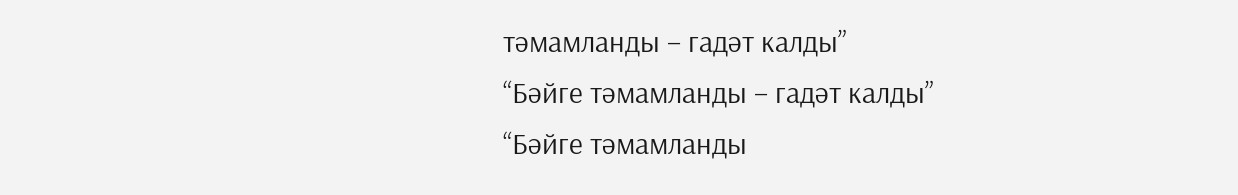тәмамланды – гадәт калды”
“Бәйге тәмамланды – гадәт калды”
“Бәйге тәмамланды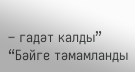– гадәт калды”
“Бәйге тәмамланды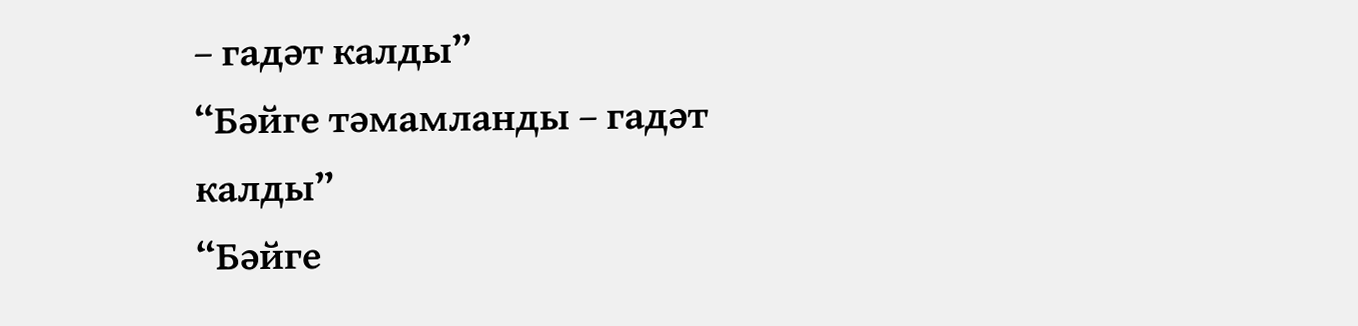– гадәт калды”
“Бәйге тәмамланды – гадәт калды”
“Бәйге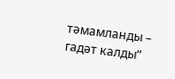тәмамланды – гадәт калды”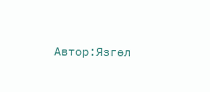Автор:Язгөл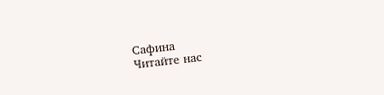Сафина
Читайте нас